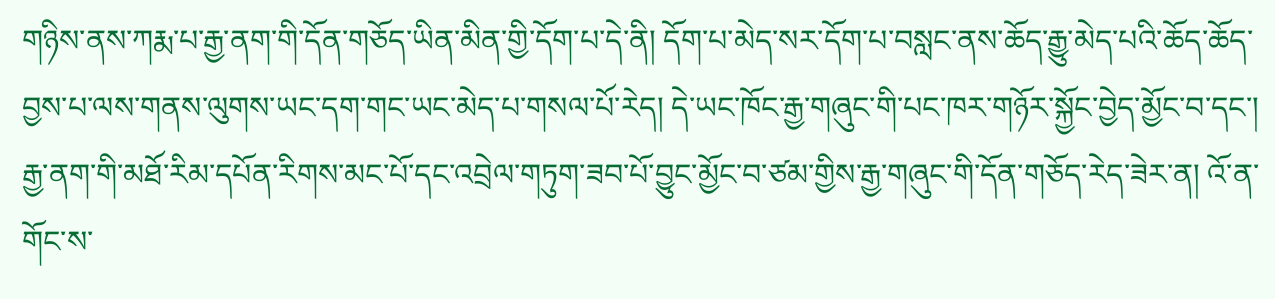གཉིས་ནས་ཀརྨ་པ་རྒྱ་ནག་གི་དོན་གཅོད་ཡིན་མིན་གྱི་དོག་པ་དེ་ནི། དོག་པ་མེད་སར་དོག་པ་བསླང་ནས་ཆོད་རྒྱུ་མེད་པའི་ཆོད་ཆོད་བྱས་པ་ལས་གནས་ལུགས་ཡང་དག་གང་ཡང་མེད་པ་གསལ་པོ་རེད། དེ་ཡང་ཁོང་རྒྱ་གཞུང་གི་པང་ཁར་གཉོར་སྐྱོང་བྱེད་མྱོང་བ་དང་། རྒྱ་ནག་གི་མཐོ་རིམ་དཔོན་རིགས་མང་པོ་དང་འབྲེལ་གཏུག་ཟབ་པོ་བྱུང་མྱོང་བ་ཙམ་གྱིས་རྒྱ་གཞུང་གི་དོན་གཅོད་རེད་ཟེར་ན། འོ་ན་གོང་ས་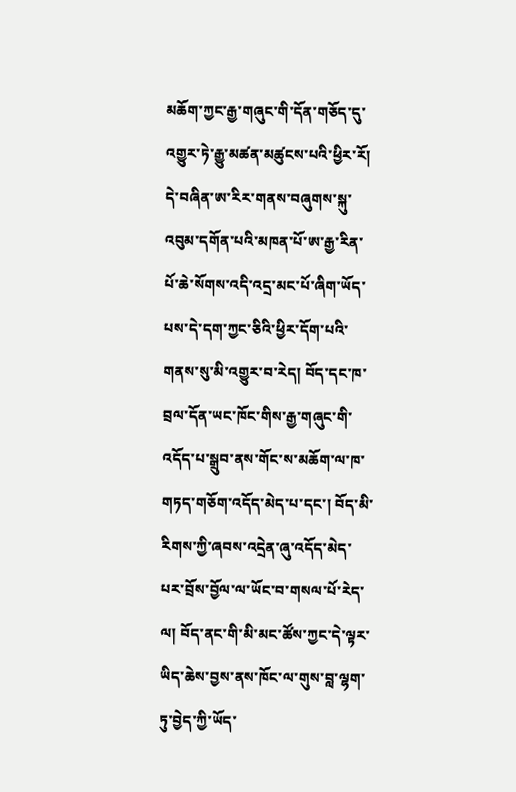མཆོག་ཀྱང་རྒྱ་གཞུང་གི་དོན་གཅོད་དུ་འགྱུར་ཏེ་རྒྱུ་མཚན་མཚུངས་པའི་ཕྱིར་རོ། དེ་བཞིན་ཨ་རིར་གནས་བཞུགས་སྐུ་འབུམ་དགོན་པའི་མཁན་པོ་ཨ་རྒྱ་རིན་པོ་ཆེ་སོགས་འདི་འདྲ་མང་པོ་ཞིག་ཡོད་པས་དེ་དག་ཀྱང་ཅིའི་ཕྱིར་དོག་པའི་གནས་སུ་མི་འགྱུར་བ་རེད། བོད་དང་ཁ་བྲལ་དོན་ཡང་ཁོང་གིས་རྒྱ་གཞུང་གི་འདོད་པ་སྒྲུབ་ནས་གོང་ས་མཆོག་ལ་ཁ་གཏད་གཅོག་འདོད་མེད་པ་དང་། བོད་མི་རིགས་ཀྱི་ཞབས་འདྲེན་ཞུ་འདོད་མེད་པར་བྲོས་བྱོལ་ལ་ཡོང་བ་གསལ་པོ་རེད་ལ། བོད་ནང་གི་མི་མང་ཚོས་ཀྱང་དེ་ལྟར་ཡིད་ཆེས་བྱས་ནས་ཁོང་ལ་གུས་བླ་ལྷག་ཏུ་བྱེད་ཀྱི་ཡོད་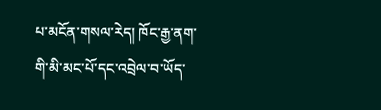པ་མངོན་གསལ་རེད། ཁོང་རྒྱ་ནག་གི་མི་མང་པོ་དང་འབྲེལ་བ་ཡོད་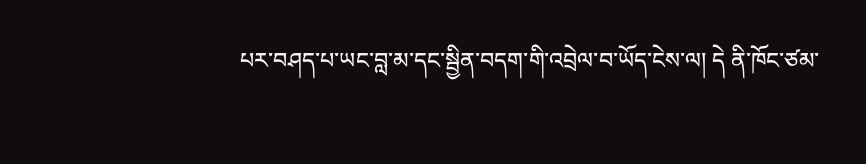པར་བཤད་པ་ཡང་བླ་མ་དང་སྦྱིན་བདག་གི་འབྲེལ་བ་ཡོད་ངེས་ལ། དེ ནི་ཁོང་ཙམ་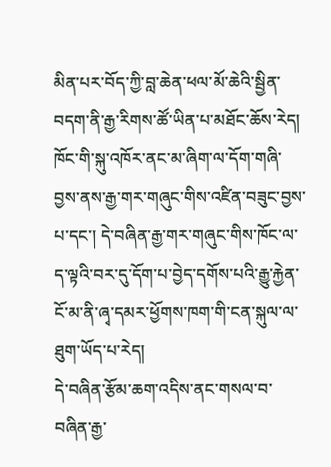མིན་པར་བོད་ཀྱི་བླ་ཆེན་ཕལ་མོ་ཆེའི་སྦྱིན་བདག་ནི་རྒྱ་རིགས་ཚོ་ཡིན་པ་མཐོང་ཆོས་རེད། ཁོང་གི་སྐུ་འཁོར་ནང་མ་ཞིག་ལ་དོག་གཞི་བྱས་ནས་རྒྱ་གར་གཞུང་གིས་འཛིན་བཟུང་བྱས་པ་དང་། དེ་བཞིན་རྒྱ་གར་གཞུང་གིས་ཁོང་ལ་ད་ལྟའི་བར་དུ་དོག་པ་བྱེད་དགོས་པའི་རྒྱུ་རྐྱེན་ངོ་མ་ནི་ཞྭ་དམར་ཕྱོགས་ཁག་གི་ངན་སྐུལ་ལ་ཐུག་ཡོད་པ་རེད།
དེ་བཞིན་རྩོམ་ཆག་འདིས་ནང་གསལ་བ་བཞིན་རྒྱ་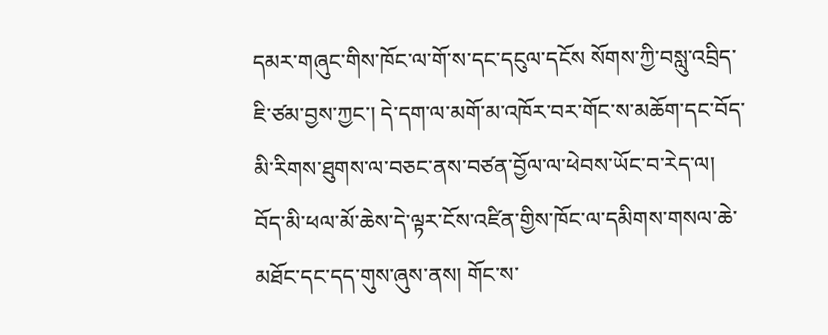དམར་གཞུང་གིས་ཁོང་ལ་གོ་ས་དང་དངུལ་དངོས སོགས་ཀྱི་བསླུ་འབྲིད་ཇི་ཙམ་བྱས་ཀྱང་། དེ་དག་ལ་མགོ་མ་འཁོར་བར་གོང་ས་མཆོག་དང་བོད་མི་རིགས་ཐུགས་ལ་བཅང་ནས་བཙན་བྱོལ་ལ་ཕེབས་ཡོང་བ་རེད་ལ། བོད་མི་ཕལ་མོ་ཆེས་དེ་ལྟར་ངོས་འཛིན་གྱིས་ཁོང་ལ་དམིགས་གསལ་ཆེ་མཐོང་དང་དད་གུས་ཞུས་ནས། གོང་ས་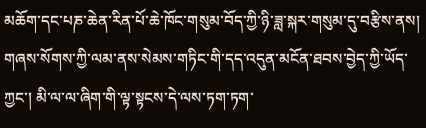མཆོག་དང་པཎ་ཆེན་རིན་པོ་ཆེ་ཁོང་གསུམ་བོད་ཀྱི་ཉི་ཟླ་སྐར་གསུམ་དུ་བརྩིས་ནས། གཞས་སོགས་ཀྱི་ལམ་ནས་སེམས་གཏིང་གི་དད་འདུན་མངོན་ཐབས་བྱེད་ཀྱི་ཡོད་ཀྱང་། མི་ལ་ལ་ཞིག་གི་ལྟ་སྟངས་དེ་ལས་ཏག་ཏག་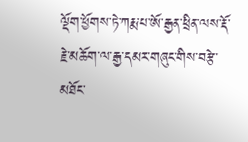ལྡོག་ཕྱོགས་ཏེ་ཀརྨ་པ་ཨོ་རྒྱན་ཕྲིན་ལས་རྡོ་རྗེ་མཆོག་ལ་རྒྱ་དམར་གཞུང་གིས་བརྩེ་མཐོང་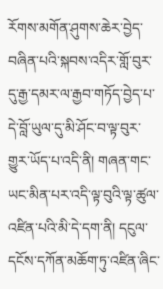རོགས་མགོན་ཤུགས་ཆེར་བྱེད་བཞིན་པའི་སྐབས་འདིར་གློ་བུར་དུ་རྒྱ་དམར་ལ་རྒྱབ་གཏོད་བྱེད་པ་དེ་བློ་ཡུལ་དུ་མི་ཤོང་བ་ལྟ་བུར་གྱུར་ཡོད་པ་འདི་ནི། གཞན་གང་ཡང་མིན་པར་འདི་ལྟ་བུའི་ལྟ་ཚུལ་འཛིན་པའི་མི་དེ་དག་ནི། དངུལ་དངོས་དཀོན་མཆོག་ཏུ་འཛིན་ཞིང་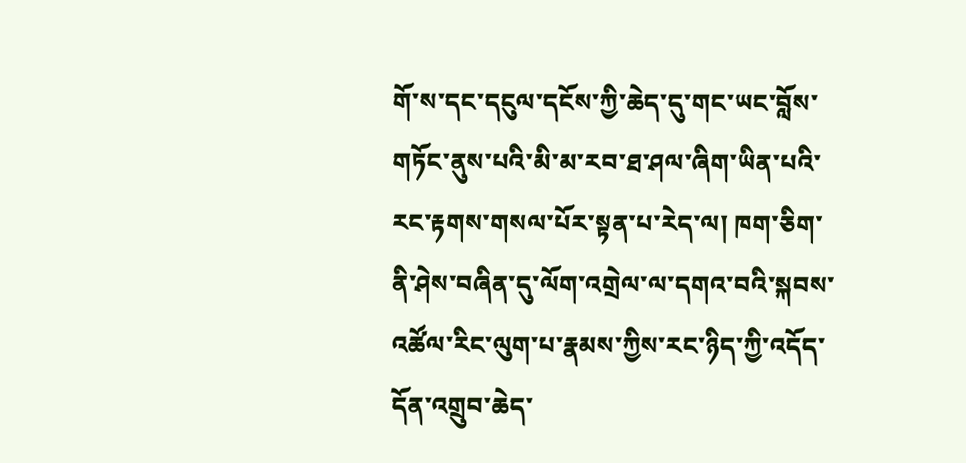གོ་ས་དང་དངུལ་དངོས་ཀྱི་ཆེད་དུ་གང་ཡང་བློས་གཏོང་ནུས་པའི་མི་མ་རབ་ཐ་ཤལ་ཞིག་ཡིན་པའི་རང་རྟགས་གསལ་པོར་སྟན་པ་རེད་ལ། ཁག་ཅིག་ནི་ཤེས་བཞིན་དུ་ལོག་འགྲེལ་ལ་དགའ་བའི་སྐབས་འཚོལ་རིང་ལུག་པ་རྣམས་ཀྱིས་རང་ཉིད་ཀྱི་འདོད་དོན་འགྲུབ་ཆེད་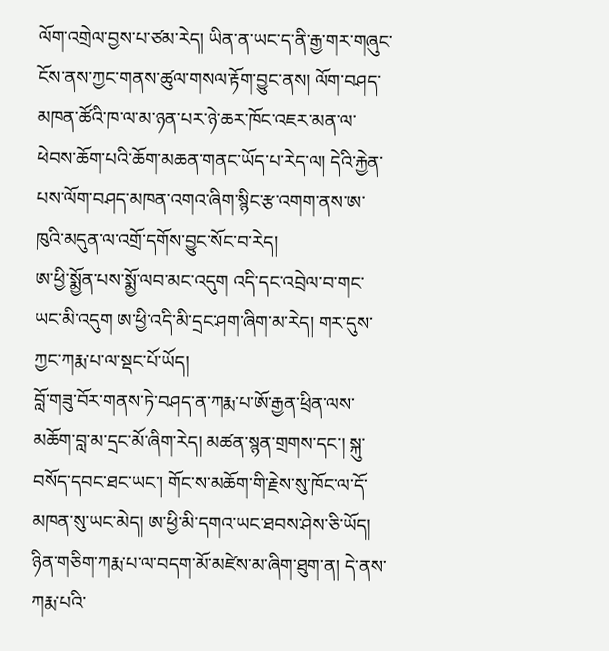ལོག་འགྲེལ་བྱས་པ་ཙམ་རེད། ཡིན་ན་ཡང་ད་ནི་རྒྱ་གར་གཞུང་ངོས་ནས་ཀྱང་གནས་ཚུལ་གསལ་རྟོག་བྱུང་ནས། ལོག་བཤད་མཁན་ཚོའི་ཁ་ལ་མ་ཉན་པར་ཉེ་ཆར་ཁོང་འཇར་མན་ལ་ཕེབས་ཆོག་པའི་ཆོག་མཆན་གནང་ཡོད་པ་རེད་ལ། དེའི་རྐྱེན་པས་ལོག་བཤད་མཁན་འགའ་ཞིག་སྙིང་རྩ་འགག་ནས་ཨ་ཁུའི་མདུན་ལ་འགྲོ་དགོས་བྱུང་སོང་བ་རེད།
ཨ་ཕྱི་སྨྱོན་པས་སྨྱོ་ལབ་མང་འདུག འདི་དང་འབྲེལ་བ་གང་ཡང་མི་འདུག ཨ་ཕྱི་འདི་མི་དྲང་ཤག་ཞིག་མ་རེད། གར་དུས་ཀྱང་ཀརྨ་པ་ལ་སྡང་པོ་ཡོད།
བློ་གཟུ་བོར་གནས་ཏེ་བཤད་ན་ཀརྨ་པ་ཨོ་རྒྱན་ཕྲིན་ལས་མཆོག་བླ་མ་དྲང་མོ་ཞིག་རེད། མཚན་སྙན་གྲགས་དང་། སྐུ་བསོད་དབང་ཐང་ཡང་། གོང་ས་མཆོག་གི་རྗེས་སུ་ཁོང་ལ་དོ་མཁན་སུ་ཡང་མེད། ཨ་ཕྱི་མི་དགའ་ཡང་ཐབས་ཤེས་ཅི་ཡོད། ཉིན་གཅིག་ཀརྨ་པ་ལ་བདག་མོ་མཛེས་མ་ཞིག་ཐུག་ན། དེ་ནས་ཀརྨ་པའི་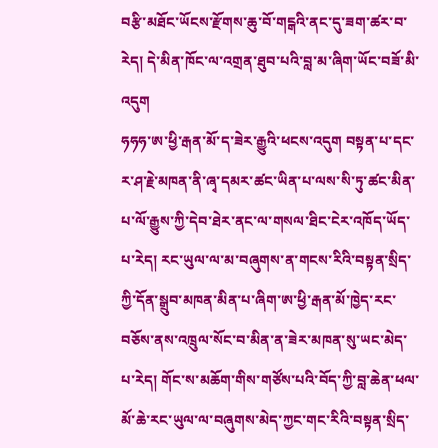བརྩི་མཐོང་ཡོངས་རྫོགས་ཆུ་བོ་གངྒའི་ནང་དུ་ཟག་ཚར་བ་རེད། དེ་མིན་ཁོང་ལ་འགྲན་ཐུབ་པའི་བླ་མ་ཞིག་ཡོང་བཟོ་མི་འདུག
ཧཧཧ་ཨ་ཕྱི་རྒན་མོ་ད་ཟེར་རྒྱུའི་ཕངས་འདུག བསྟན་པ་དང་ར་ཤ་རྗེ་མཁན་ནི་ཞྭ་དམར་ཚང་ཡིན་པ་ལས་སི་ཏུ་ཚང་མིན་པ་ལོ་རྒྱུས་ཀྱི་དེབ་ཐེར་ནང་ལ་གསལ་ཐིང་ངེར་འཁོད་ཡོད་པ་རེད། རང་ཡུལ་ལ་མ་བཞུགས་ན་གངས་རིའི་བསྟན་སྲིད་ཀྱི་དོན་སྒྲུབ་མཁན་མིན་པ་ཞིག་ཨ་ཕྱི་རྒན་མོ་ཁྱེད་རང་བཅོས་ནས་འཁྲུལ་སོང་བ་མིན་ན་ཟེར་མཁན་སུ་ཡང་མེད་པ་རེད། གོང་ས་མཆོག་གིས་གཙོས་པའི་བོད་ཀྱི་བླ་ཆེན་ཕལ་མོ་ཆེ་རང་ཡུལ་ལ་བཞུགས་མེད་ཀྱང་གང་རིའི་བསྟན་སྲིད་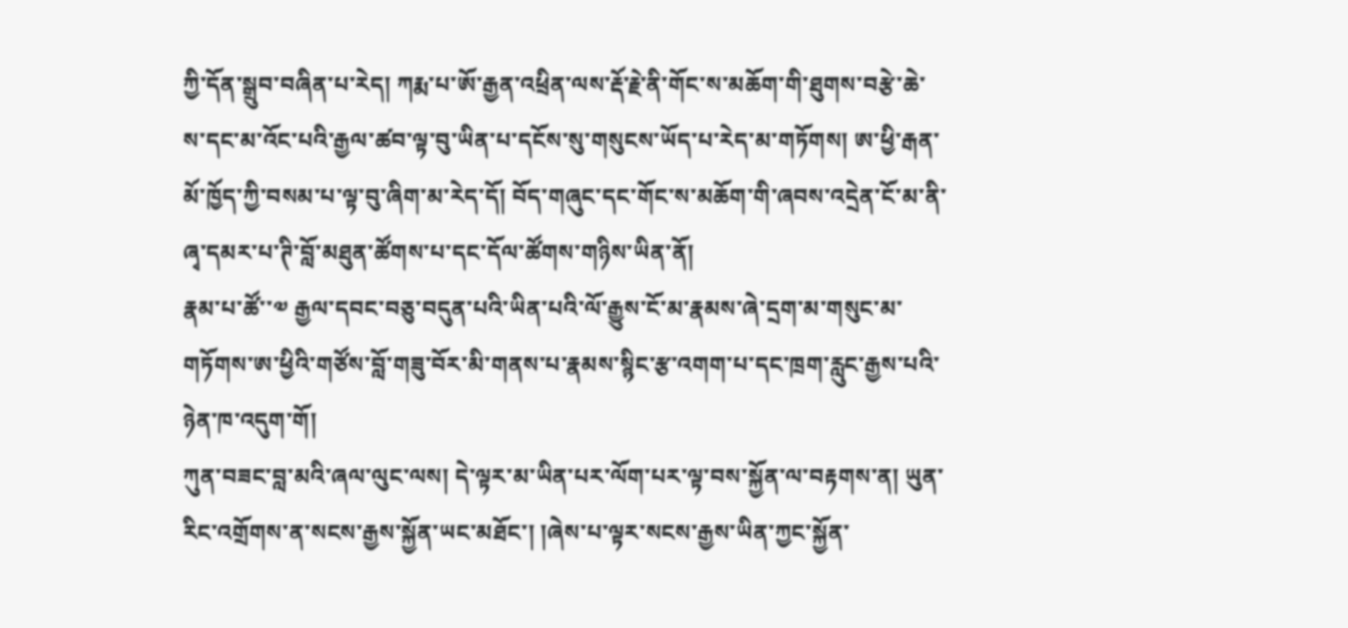ཀྱི་དོན་སྒྲུབ་བཞིན་པ་རེད། ཀརྨ་པ་ཨོ་རྒྱན་འཕྲིན་ལས་རྡོ་རྗེ་ནི་གོང་ས་མཆོག་གི་ཐུགས་བརྩེ་ཆེ་ས་དང་མ་འོང་པའི་རྒྱལ་ཚབ་ལྟ་བུ་ཡིན་པ་དངོས་སུ་གསུངས་ཡོད་པ་རེད་མ་གཏོགས། ཨ་ཕྱི་རྒན་མོ་ཁྱོད་ཀྱི་བསམ་པ་ལྟ་བུ་ཞིག་མ་རེད་དོ། བོད་གཞུང་དང་གོང་ས་མཆོག་གི་ཞབས་འདྲེན་ངོ་མ་ནི་ཞྭ་དམར་པ་ཊི་བློ་མཐུན་ཚོགས་པ་དང་དོལ་ཚོགས་གཉིས་ཡིན་ནོ།
རྣམ་པ་ཚོ་་༧ རྒྱལ་དབང་བཅུ་བདུན་པའི་ཡིན་པའི་ལོ་རྒྱུས་ངོ་མ་རྣམས་ཞེ་དྲག་མ་གསུང་མ་གཏོགས་ཨ་ཕྱིའི་གཙོས་བློ་གཟུ་བོར་མི་གནས་པ་རྣམས་སྙིང་རྩ་འགག་པ་དང་ཁྲག་རླུང་རྒྱས་པའི་ཉེན་ཁ་འདུག་གོ།
ཀུན་བཟང་བླ་མའི་ཞལ་ལུང་ལས། དེ་ལྟར་མ་ཡིན་པར་ལོག་པར་ལྟ་བས་སྐྱོན་ལ་བརྟགས་ན། ཡུན་རིང་འགྲོགས་ན་སངས་རྒྱས་སྐྱོན་ཡང་མཐོང་། །ཞེས་པ་ལྟར་སངས་རྒྱས་ཡིན་ཀྱང་སྐྱོན་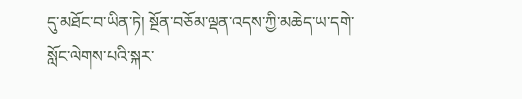དུ་མཐོང་བ་ཡིན་ཏེ། སྔོན་བཅོམ་ལྡན་འདས་ཀྱི་མཆེད་ཡ་དགེ་སློང་ལེགས་པའི་སྐར་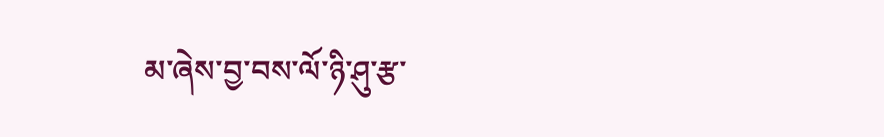མ་ཞེས་བྱ་བས་ལོ་ཉི་ཤུ་རྩ་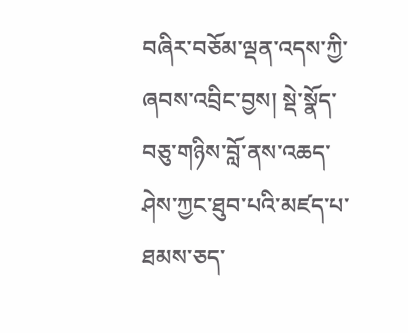བཞིར་བཅོམ་ལྡན་འདས་ཀྱི་ཞབས་འབྲིང་བྱས། སྡེ་སྣོད་བཅུ་གཉིས་བློ་ནས་འཆད་ཤེས་ཀྱང་ཐུབ་པའི་མཛད་པ་ཐམས་ཅད་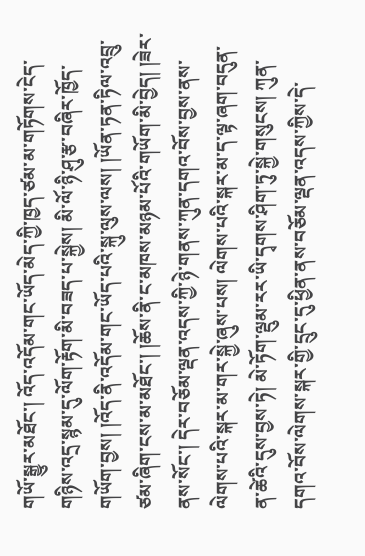གཡོ་སྒྱུར་མཐོང་། འོད་འདོམ་གང་ཡོད་མེད་ཀྱི་ཁྱད་ཙམ་མ་གཏོགས་ངེད་གཉིས་འདྲ་སྙམ་དུ་ལོག་རྟོག་མི་བཟད་པ་སྐྱེས། མི་ལོ་ཉི་ཤུ་རྩ་བཞིར་ཁྱོད་གཡོག་བྱས། །འོད་ནི་འདོམ་གང་ཡོད་པའི་སྐུ་ལུས་ལས། །ཡོན་ཏན་ཏིལ་འབྲུ་ཙམ་ཞིག་ངས་མ་མཐོང་། །ཆོས་ནི་ང་མཁས་མཉམ་པོའི་གཡོག་མི་བྱེད། །ཟེར་ནས་སོང་། དེར་བཅོམ་ལྡན་འདས་ཀྱི་ཉེ་གནས་ཀུན་དགའ་བོས་བྱས་ནས་ལེགས་པའི་སྐར་མ་གར་སྐྱེ་ཞུས་པས། ལེགས་པའི་སྐར་མ་ད་ལྟ་ཞག་བདུན་ན་ཚེའི་དུས་བྱས་ཏེ། མེ་ཏོག་ལྡུམ་རར་ཡི་དྭགས་ཤིག་ཏུ་སྐྱེ་གསུངས། ཀུན་དགའ་བོས་ལེགས་སྐར་གྱི་དྲུང་དུ་ཕྱིན་ནས་བཅོམ་ལྡན་འདས་ཀྱིས་དེ་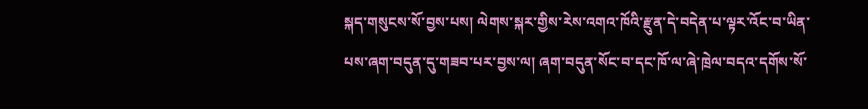སྐད་གསུངས་སོ་བྱས་པས། ལེགས་སྐར་གྱིས་རེས་འགའ་ཁོའི་རྫུན་དེ་བདེན་པ་ལྟར་འོང་བ་ཡིན་པས་ཞག་བདུན་དུ་གཟབ་པར་བྱས་ལ། ཞག་བདུན་སོང་བ་དང་ཁོ་ལ་ཞེ་ཁྲེལ་བདའ་དགོས་སོ་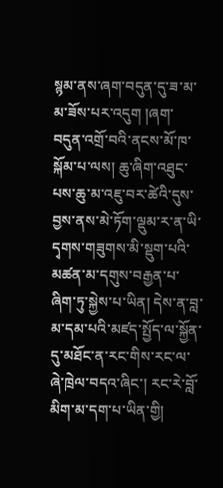སྙམ་ནས་ཞག་བདུན་དུ་ཟ་མ་མ་ཟོས་པར་འདུག །ཞག་བདུན་འགྲོ་བའི་ནངས་མོ་ཁ་སྐོམ་པ་ལས། ཆུ་ཞིག་འཐུང་པས་ཆུ་མ་འཇུ་བར་ཚེའི་དུས་བྱས་ནས་མེ་ཏོག་ལྡུམ་ར་ན་ཡི་དྭགས་གཟུགས་མི་སྡུག་པའི་མཚན་མ་དགུས་བརྒྱན་པ་ཞིག་ཏུ་སྐྱེས་པ་ཡིན། དེས་ན་བླ་མ་དམ་པའི་མཛད་སྤྱོད་ལ་སྐྱོན་དུ་མཐོང་ན་རང་གིས་རང་ལ་ཞེ་ཁྲེལ་བདའ་ཞིང་། རང་རེ་བློ་མིག་མ་དག་པ་ཡིན་གྱི།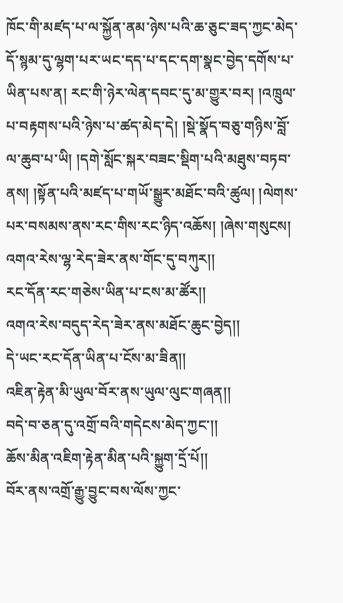ཁོང་གི་མཛད་པ་ལ་སྐྱོན་ནམ་ཉེས་པའི་ཆ་ཅུང་ཟད་ཀྱང་མེད་དོ་སྙམ་དུ་ལྷག་པར་ཡང་དད་པ་དང་དག་སྣང་བྱེད་དགོས་པ་ཡིན་པས་ན། རང་གི་ཉེར་ལེན་དབང་དུ་མ་གྱུར་བར། །འཁྲུལ་པ་བརྟགས་པའི་ཉེས་པ་ཚད་མེད་དེ། །སྡེ་སྣོད་བཅུ་གཉིས་བློ་ལ་ཆུབ་པ་ཡི། །དགེ་སློང་སྐར་བཟང་སྡིག་པའི་མཐུས་བཏབ་ནས། །སྟོན་པའི་མཛད་པ་གཡོ་སྒྱུར་མཐོང་བའི་ཚུལ། །ལེགས་པར་བསམས་ནས་རང་གིས་རང་ཉིད་འཆོས། །ཞེས་གསུངས།
འགའ་རེས་ལྷ་རེད་ཟེར་ནས་གོང་དུ་བཀུར།།
རང་དོན་རང་གཅེས་ཡིན་པ་ངས་མ་ཚོར།།
འགའ་རེས་བདུད་རེད་ཟེར་ནས་མཐོང་ཆུང་བྱེད།།
དེ་ཡང་རང་དོན་ཡིན་པ་ངོས་མ་ཟིན།།
འཇིན་རྟེན་མི་ཡུལ་བོར་ནས་ཡུལ་ལུང་གཞན།།
བདེ་བ་ཅན་དུ་འགྲོ་བའི་གདེངས་མེད་ཀྱང་།།
ཆོས་མིན་འཇིག་རྟེན་མིན་པའི་སྐྱུག་དྲོ་པོ།།
བོར་ནས་འགྲོ་རྒྱུ་བྱུང་བས་ལོས་ཀྱང་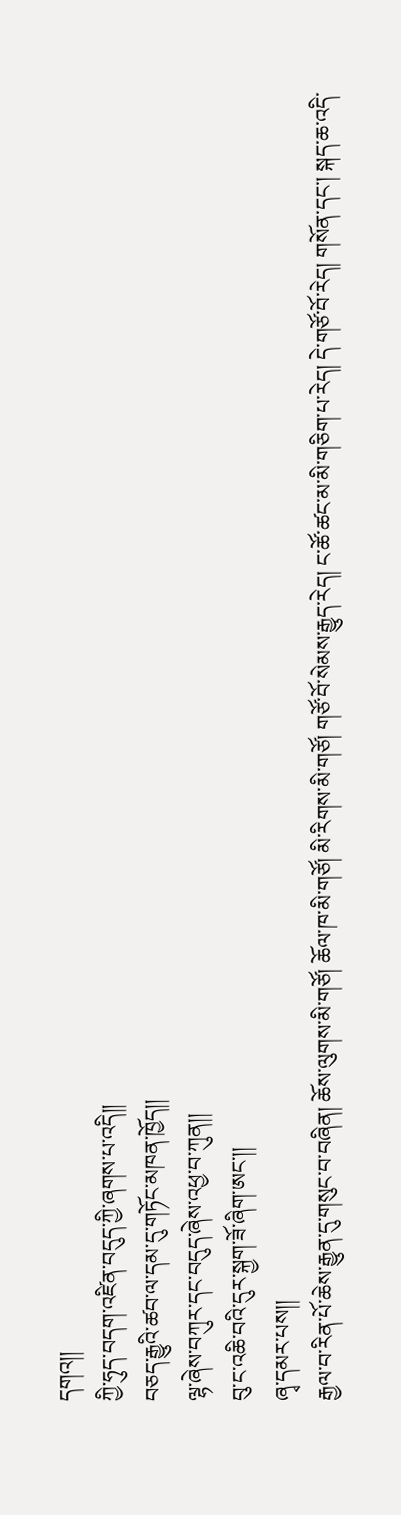དགའ།།
ཀྱི་ཧུད་བདག་འཛིན་བདུད་ཀྱི་ཞགས་པ་འདི།།
བཅད་རྒྱུའི་ཚབ་ལ་དམ་དུ་གཏོང་མཁན་ཁྱོད།།
ལྷ་ཞེས་བཀུར་དང་བདུད་ཞེས་འཕྱ་བ་ཀུན།།
བུ་ང་འཆི་བའི་དུར་སྐྱག་ཟོ་ཞིག་ཨང་།།
ཞྭ་དམར་པས།།
རྒྱལ་བ་རིན་པོ་ཆེས་རྒྱུན་དུ་གསུང་བ་བཞིན། ཆོས་ལུགས་མི་གཙོ། ཆོལ་ཁ་མི་གཙོ། མི་རིགས་མི་གཙོ། གཙོ་བོ་སེམས་རྒྱུད་རེད། ང་ཚོ་ཚང་མ་མི་གཅིག་པ་རེད། དེ་གཙོ་བོ་རེད། གསོན་དང་། སྐད་ཆ་འདི་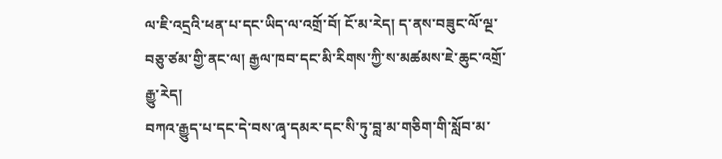ལ་ཇི་འདྲའི་ཕན་པ་དང་ཡིད་ལ་འགྲོ་བོ། ངོ་མ་རེད། ད་ནས་བཟུང་ལོ་ལྔ་བཅུ་ཙམ་གྱི་ནང་ལ། རྒྱལ་ཁབ་དང་མི་རིགས་ཀྱི་ས་མཚམས་ཇེ་ཆུང་འགྲོ་རྒྱུ་རེད།
བཀའ་རྒྱུད་པ་དང་དེ་བས་ཞྭ་དམར་དང་སི་ཏུ་བླ་མ་གཅིག་གི་སློབ་མ་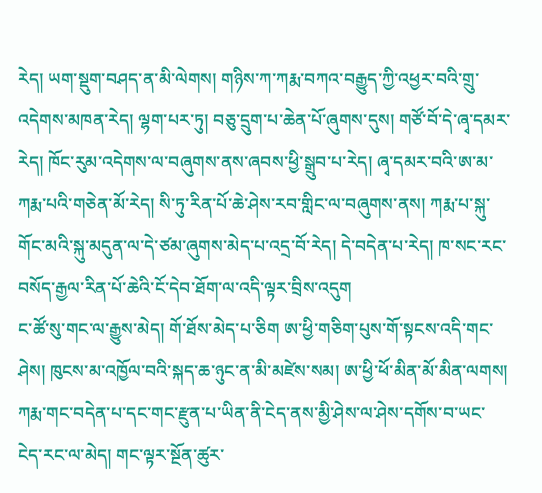རེད། ཡག་སྡུག་བཤད་ན་མི་ལེགས། གཉིས་ཀ་ཀརྨ་བཀའ་བརྒྱུད་ཀྱི་འཕྱར་བའི་གྲུ་འདེགས་མཁན་རེད། ལྷག་པར་ཏུ། བཅུ་དྲུག་པ་ཆེན་པོ་ཞུགས་དུས། གཙོ་བོ་དེ་ཞྭ་དམར་རེད། ཁོང་རུམ་འདེགས་ལ་བཞུགས་ནས་ཞབས་ཕྱི་སྒྲུབ་པ་རེད། ཞྭ་དམར་བའི་ཨ་མ་ཀརྨ་པའི་གཅེན་མོ་རེད། སི་ཏུ་རིན་པོ་ཆེ་ཤེས་རབ་གླིང་ལ་བཞུགས་ནས། ཀརྨ་པ་སྐུ་གོང་མའི་སྐུ་མདུན་ལ་དེ་ཙམ་ཞུགས་མེད་པ་འདྲ་བོ་རེད། དེ་བདེན་པ་རེད། ཁ་སང་རང་བསོད་རྒྱལ་རིན་པོ་ཆེའི་ངོ་དེབ་ཐོག་ལ་འདི་ལྟར་བྲིས་འདུག
ང་ཚོ་སུ་གང་ལ་རྒྱུས་མེད། གོ་ཐོས་མེད་པ་ཅིག ཨ་ཕྱི་གཅིག་པུས་གོ་སྟངས་འདི་གང་ཤེས། ཁུངས་མ་འཁྱོལ་བའི་སྐད་ཆ་ཉུང་ན་མི་མཛེས་སམ། ཨ་ཕྱི་ཕོ་མིན་མོ་མིན་ལགས།
ཀརྨ་གང་བདེན་པ་དང་གང་རྫུན་པ་ཡིན་ནི་ངེད་ནས་མྱི་ཤེས་ལ་ཤེས་དགོས་བ་ཡང་ངེད་རང་ལ་མེད། གང་ལྟར་སྔོན་ཚུར་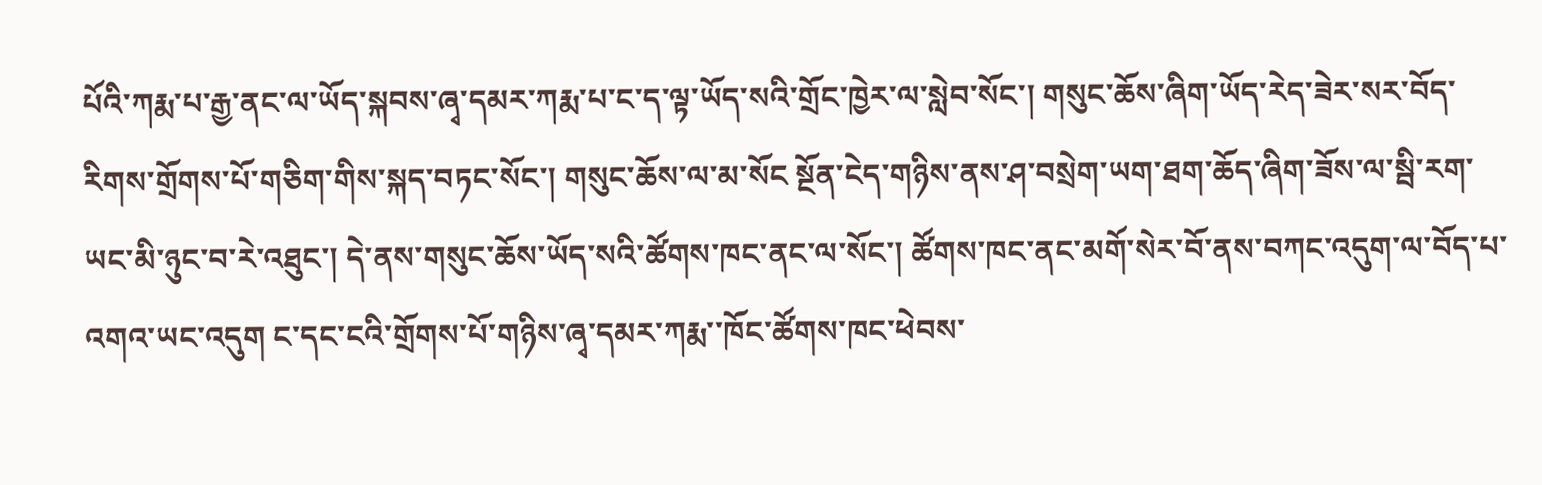པོའི་ཀརྨ་པ་རྒྱ་ནང་ལ་ཡོད་སྐབས་ཞྭ་དམར་ཀརྨ་པ་ང་ད་ལྟ་ཡོད་སའི་གྲོང་ཁྱེར་ལ་སླེབ་སོང་། གསུང་ཆོས་ཞིག་ཡོད་རེད་ཟེར་སར་བོད་རིགས་གྲོགས་པོ་གཅིག་གིས་སྐད་བཏང་སོང་། གསུང་ཆོས་ལ་མ་སོང སྔོན་ངེད་གཉིས་ནས་ཤ་བསྲེག་ཡག་ཐག་ཆོད་ཞིག་ཟོས་ལ་སྦི་རག་ཡང་མི་ཉུང་བ་རེ་འཐུང་། དེ་ནས་གསུང་ཆོས་ཡོད་སའི་ཚོགས་ཁང་ནང་ལ་སོང་། ཚོགས་ཁང་ནང་མགོ་སེར་བོ་ནས་བཀང་འདུག་ལ་བོད་པ་འགའ་ཡང་འདུག ང་དང་ངའི་གྲོགས་པོ་གཉིས་ཞྭ་དམར་ཀརྨ་་ཁོང་ཚོགས་ཁང་ཕེབས་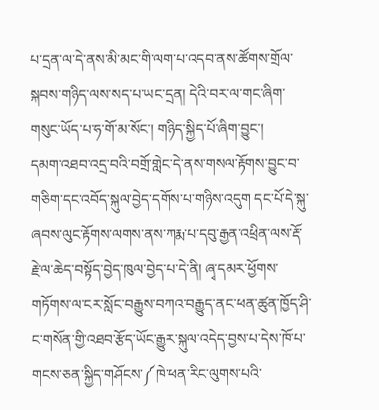པ་དྲན་ལ་དེ་ནས་མི་མང་གི་ལག་པ་འདབ་ནས་ཚོགས་གྲོལ་སྐབས་གཉིད་ལས་སད་པ་ཡང་དྲན། དེའི་བར་ལ་གང་ཞིག་གསུང་ཡོད་པ་ཧ་གོ་མ་སོང་། གཉིད་སྐྱིད་པོ་ཞིག་བྱུང་།
དམག་འཐབ་འདྲ་བའི་བགྲོ་གླེང་དེ་ནས་གསལ་རྟོགས་བྱུང་བ་གཅིག་དང་འབོད་སྐུལ་བྱེད་དགོས་པ་གཉིས་འདུག དང་པོ་དེ་སྐུ་ཞབས་ལུང་རྟོགས་ལགས་ནས་ཀརྨ་པ་དབུ་རྒྱན་འཕྲིན་ལས་རྡོ་རྗེ་ལ་ཆེད་བསྟོད་བྱེད་ཁུལ་བྱེད་པ་དེ་ནི། ཞྭ་དམར་ཕྱོགས་གཏོགས་ལ་ངར་སློང་བརྒྱུས་བཀའ་བརྒྱུད་ནང་ཕན་ཚུན་ཁྱོད་ཤི་ང་གསོན་གྱི་འཐབ་རྩོད་ཡོང་རྒྱུར་སྐུལ་འདེད་བྱས་པ་དེས་ཁོ་པ་གངས་ཅན་སྐྱིད་གཤོངས་༼ཁེ་ཕན་རིང་ལུགས་པའི་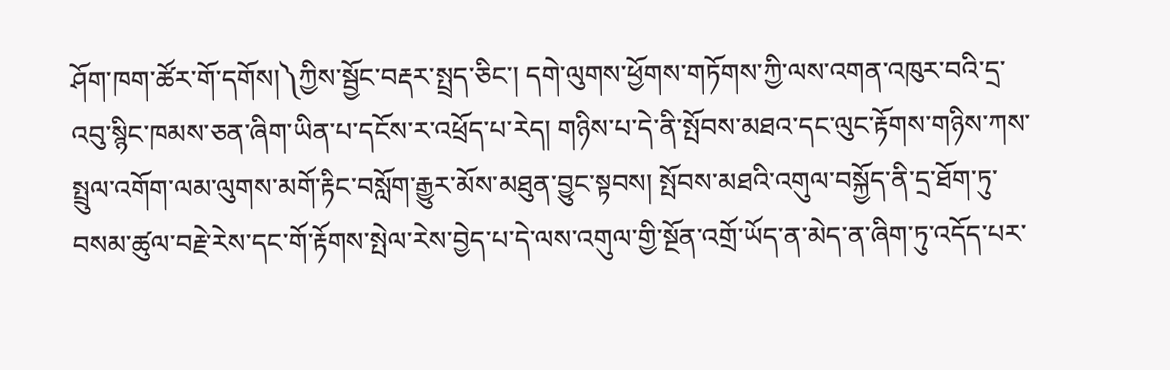ཤོག་ཁག་ཚོར་གོ་དགོས།༽ཀྱིས་སྦྱོང་བརྡར་སྤྲད་ཅིང་། དགེ་ལུགས་ཕྱོགས་གཏོགས་ཀྱི་ལས་འགན་འཁུར་བའི་དྲ་འབུ་སྙིང་ཁམས་ཅན་ཞིག་ཡིན་པ་དངོས་ར་འཕྲོད་པ་རེད། གཉིས་པ་དེ་ནི་སྤོབས་མཐའ་དང་ལུང་རྟོགས་གཉིས་ཀས་སྤྲུལ་འགོག་ལམ་ལུགས་མགོ་རྟིང་བསློག་རྒྱུར་མོས་མཐུན་བྱུང་སྟབས། སྤོབས་མཐའི་འགུལ་བསྐྱོད་ནི་དྲ་ཐོག་ཏུ་བསམ་ཚུལ་བརྗེ་རེས་དང་གོ་རྟོགས་སྤེལ་རེས་བྱེད་པ་དེ་ལས་འགུལ་གྱི་སྔོན་འགྲོ་ཡོད་ན་མེད་ན་ཞིག་ཏུ་འདོད་པར་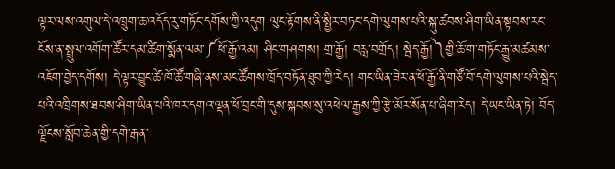ལྟར་ལས་འགུལ་དེ་འཁྲུག་ཆ་འདོད་རུ་གཏོང་དགོས་ཀྱི་འདུག ལུང་རྟོགས་ནི་སྤྱིར་བཏང་དགེ་ལུགས་པའི་སྐུ་ཚབས་ཤིག་ཡིན་སྟབས་རང་ངོས་ན་སྤྲུལ་འགོག་ཚོར་དམ་ཚིག་སྨོན་ལམ་༼ཕོ་རྒྱོ་འམ། ཤིང་གཤགས། གྲ་རྒྱོ། བརླ་བགྲོད། སྦེད་རྒྱོ།༽གྱི་ཆོ་ག་གཏོང་རྒྱུ་མཚམས་འཇོག་བྱེད་དགོས། དེ་ལྟར་བྱུང་ཚེ་ཁོ་ཚོ་གཞི་ནས་མང་ཚོགས་ཁྲོད་བཏོན་ཐུབ་ཀྱི་རེད། གང་ཡིན་ཟེར་ན་ཕོ་རྒྱོ་ནི་གཙོ་བོ་དགེ་ལུགས་པའི་སྦེད་པའི་འཁྲིགས་ཐབས་ཤིག་ཡིན་པའི་ཁར་དགའ་ལྡན་ཕོ་བྲང་གི་དུས་སྐབས་སུ་འཕེལ་རྒྱས་ཀྱི་རྩེ་མོར་སོན་པ་ཞིག་རེད། དེ་ཡང་ཡིན་ཏེ། བོད་ལྗོངས་སློབ་ཆེན་གྱི་དགེ་རྒན་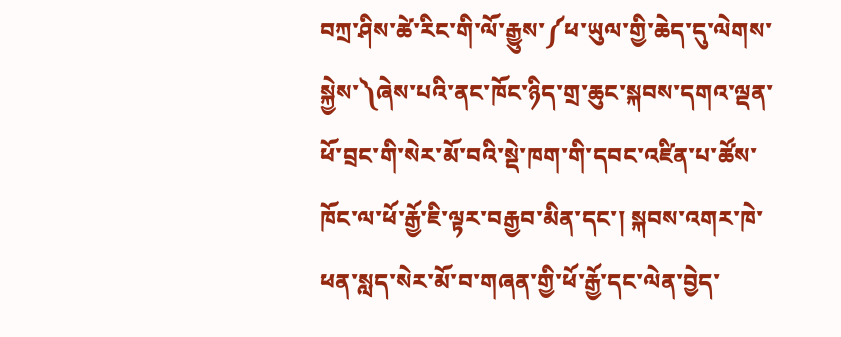བཀྲ་ཤིས་ཚེ་རིང་གི་ལོ་རྒྱུས་༼ཕ་ཡུལ་གྱི་ཆེད་དུ་ལེགས་སྐྱེས་༽ཞེས་པའི་ནང་ཁོང་ཉིད་གྲ་ཆུང་སྐབས་དགའ་ལྡན་ཕོ་བྲང་གི་སེར་མོ་བའི་སྡེ་ཁག་གི་དབང་འཛིན་པ་ཚོས་ཁོང་ལ་ཕོ་རྒྱོ་ཇི་ལྟར་བརྒྱབ་མིན་དང་། སྐབས་འགར་ཁེ་ཕན་སླད་སེར་མོ་བ་གཞན་གྱི་ཕོ་རྒྱོ་དང་ལེན་བྱེད་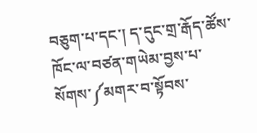བཅུག་པ་དང་། ད་དུང་གྲ་རྒོད་ཚོས་ཁོང་ལ་བཙན་གཡེམ་བྱས་པ་སོགས་༼མགར་བ་སྟོབས་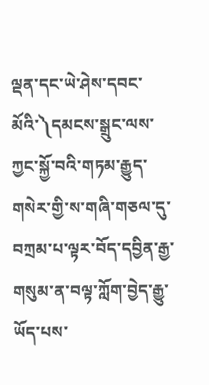ལྡན་དང་ཡེ་ཤེས་དབང་མོའི་༽དམངས་སྒྲུང་ལས་ཀྱང་སྐྱོ་བའི་གཏམ་རྒྱུད་གསེར་གྱི་ས་གཞི་གཅལ་དུ་བཀྲམ་པ་ལྟར་བོད་དབྱིན་རྒྱ་གསུམ་ན་བལྟ་ཀློག་བྱེད་རྒྱུ་ཡོད་པས་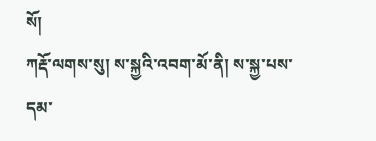སོ།
ཀརྡོ་ལགས་སུ། ས་སྐྱའི་འབག་མོ་ནི། ས་སྐྱ་པས་དམ་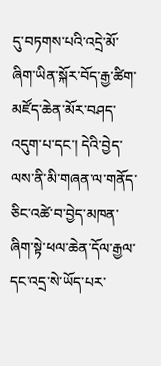དུ་བཏགས་པའི་འདྲེ་མོ་ཞིག་ཡིན་སྐོར་བོད་རྒྱ་ཚིག་མཛོད་ཆེན་མོར་བཤད་འདུག་པ་དང་། དེའི་བྱེད་ལས་ནི་མི་གཞན་ལ་གནོད་ཅིང་འཚེ་བ་བྱེད་མཁན་ཞིག་སྟེ་ཕལ་ཆེན་དོལ་རྒྱལ་དང་འདྲ་སེ་ཡོད་པར་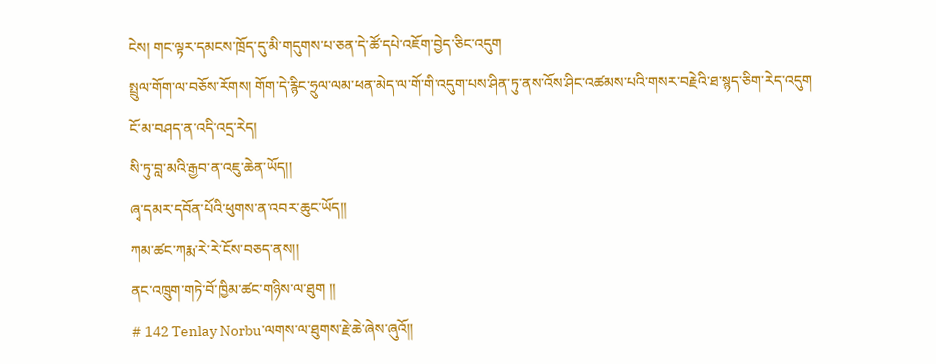ངེས། གང་ལྟར་དམངས་ཁྲོད་དུ་མི་གདུགས་པ་ཅན་དེ་ཚོ་དཔེ་འཇོག་བྱེད་ཅིང་འདུག
སྤྲུལ་གོག་ལ་བཅོས་རོགས། གོག་དེ་རྙིང་ཧྲུལ་ལམ་ཕན་མེད་ལ་གོ་གི་འདུག་པས་ཤིན་ཏུ་ནས་འོས་ཤིང་འཚམས་པའི་གསར་བརྗེའི་ཐ་སྙད་ཅིག་རེད་འདུག
ངོ་མ་བཤད་ན་འདི་འདྲ་རེད།
སི་ཏུ་བླ་མའི་རྒྱབ་ན་འཇུ་ཆེན་ཡོད།།
ཞྭ་དམར་དབོན་པོའི་ཕུགས་ན་འབར་ཆུང་ཡོད།།
ཀམ་ཚང་ཀརྨ་རེ་རེ་ངོས་བཅད་ནས།།
ནང་འཁྲུག་གཏེ་བོ་ཁྱིམ་ཚང་གཉིས་ལ་ཐུག །།
# 142 Tenlay Norbu་ལགས་ལ་ཐུགས་རྗེ་ཆེ་ཞེས་ཞུའོ།།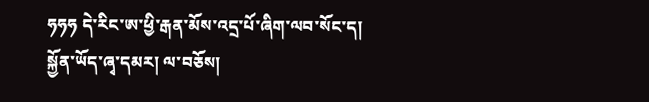ཧཧཧ དེ་རིང་ཨ་ཕྱི་རྒན་མོས་འདྲ་པོ་ཞིག་ལབ་སོང་ད།
སྐྱོན་ཡོད་ཞྭ་དམར། ལ་བཅོས།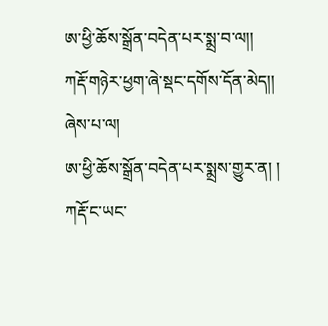ཨ་ཕྱི་ཆོས་སྒྲོན་བདེན་པར་སྨྲ་བ་ལ།།
ཀརྡོ་གཉེར་ཕྱག་ཞེ་སྡང་དགོས་དོན་མེད།།
ཞེས་པ་ལ།
ཨ་ཕྱི་ཆོས་སྒྲོན་བདེན་པར་སྨྲས་གྱུར་ན། །
ཀརྡོ་ང་ཡང་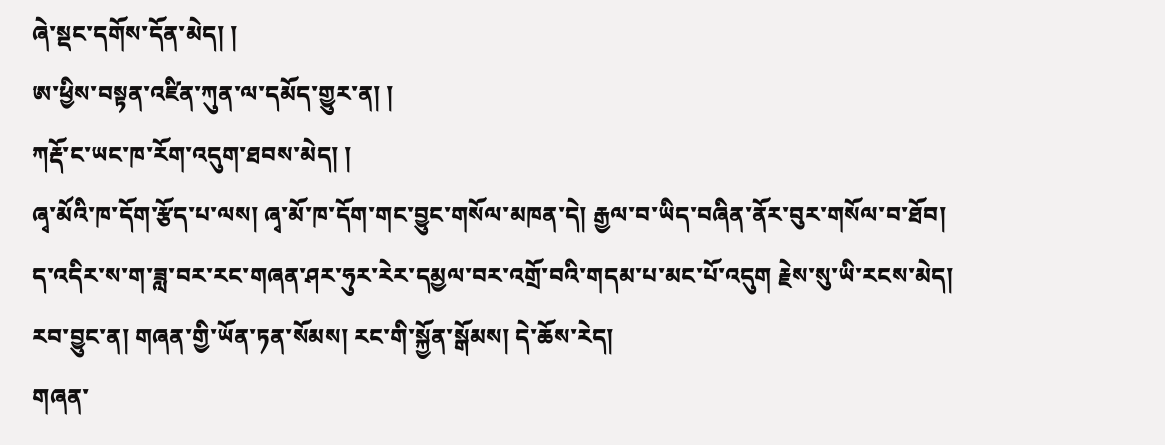ཞེ་སྡང་དགོས་དོན་མེད། །
ཨ་ཕྱིས་བསྟན་འཛིན་ཀུན་ལ་དམོད་གྱུར་ན། །
ཀརྡོ་ང་ཡང་ཁ་རོག་འདུག་ཐབས་མེད། །
ཞྭ་མོའི་ཁ་དོག་རྩོད་པ་ལས། ཞྭ་མོ་ཁ་དོག་གང་བྱུང་གསོལ་མཁན་དེ། རྒྱལ་བ་ཡིད་བཞིན་ནོར་བུར་གསོལ་བ་ཐོབ།
ད་འདིར་ས་ག་ཟླ་བར་རང་གཞན་ཤར་ཧུར་རེར་དམྱལ་བར་འགྲོ་བའི་གདམ་པ་མང་པོ་འདུག རྗེས་སུ་ཡི་རངས་མེད། རབ་བྱུང་ན། གཞན་གྱི་ཡོན་ཏན་སོམས། རང་གི་སྐྱོན་སྒོམས། དེ་ཆོས་རེད།
གཞན་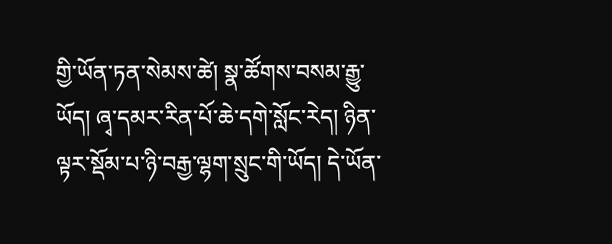གྱི་ཡོན་ཏན་སེམས་ཚེ། སྣ་ཚོགས་བསམ་རྒྱུ་ཡོད། ཞྭ་དམར་རིན་པོ་ཆེ་དགེ་སློང་རེད། ཉིན་ལྟར་སྡོམ་པ་ཉི་བརྒྱ་ལྷག་སྲུང་གི་ཡོད། དེ་ཡོན་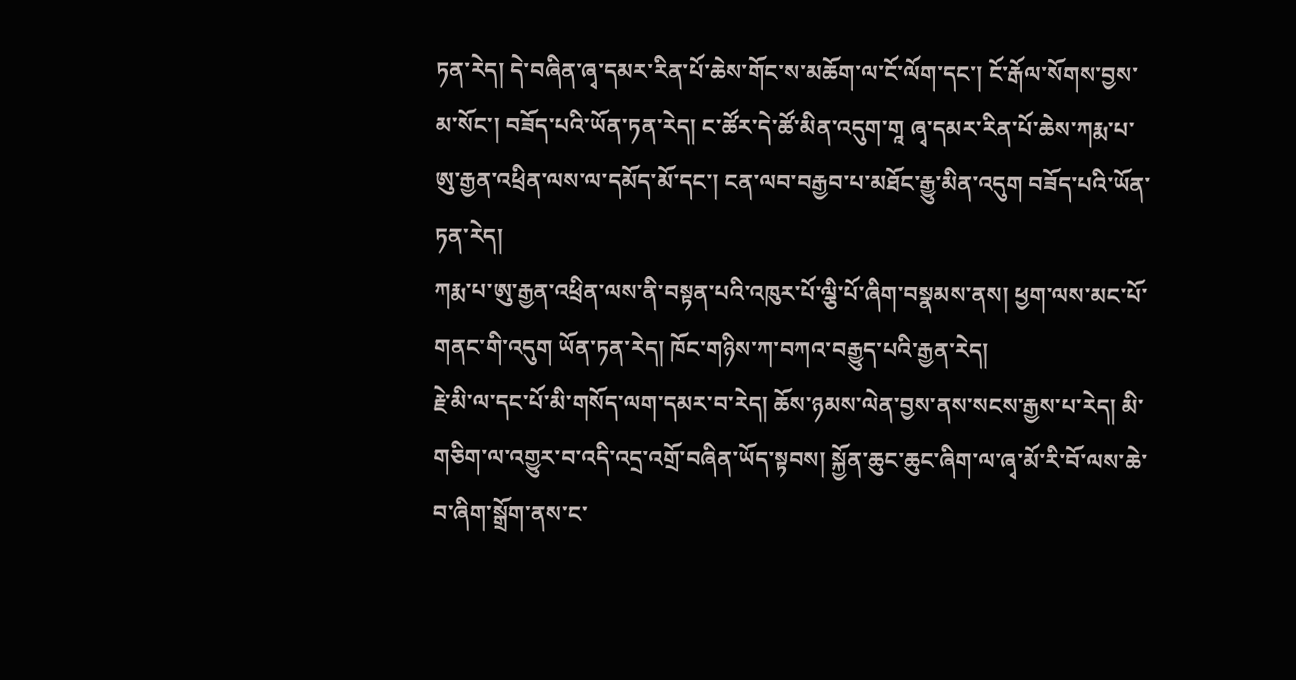ཏན་རེད། དེ་བཞིན་ཞྭ་དམར་རིན་པོ་ཆེས་གོང་ས་མཆོག་ལ་ངོ་ལོག་དང་། ངོ་རྒོལ་སོགས་བྱས་མ་སོང་། བཟོད་པའི་ཡོན་ཏན་རེད། ང་ཚོར་དེ་ཚོ་མིན་འདུག་གཱ ཞྭ་དམར་རིན་པོ་ཆེས་ཀརྨ་པ་ཨུ་རྒྱན་འཕྲིན་ལས་ལ་དམོད་མོ་དང་། ངན་ལབ་བརྒྱབ་པ་མཐོང་རྒྱུ་མིན་འདུག བཟོད་པའི་ཡོན་ཏན་རེད།
ཀརྨ་པ་ཨུ་རྒྱན་འཕྲིན་ལས་ནི་བསྟན་པའི་འཁུར་པོ་ལྕི་པོ་ཞིག་བསྣམས་ནས། ཕྱག་ལས་མང་པོ་གནང་གི་འདུག ཡོན་ཏན་རེད། ཁོང་གཉིས་ཀ་བཀའ་བརྒྱུད་པའི་རྒྱན་རེད།
རྗེ་མི་ལ་དང་པོ་མི་གསོད་ལག་དམར་བ་རེད། ཆོས་ཉམས་ལེན་བྱས་ནས་སངས་རྒྱས་པ་རེད། མི་གཅིག་ལ་འགྱུར་བ་འདི་འདྲ་འགྲོ་བཞིན་ཡོད་སྟབས། སྐྱོན་ཆུང་ཆུང་ཞིག་ལ་ཞྭ་མོ་རི་བོ་ལས་ཆེ་བ་ཞིག་སྒྲོག་ནས་ང་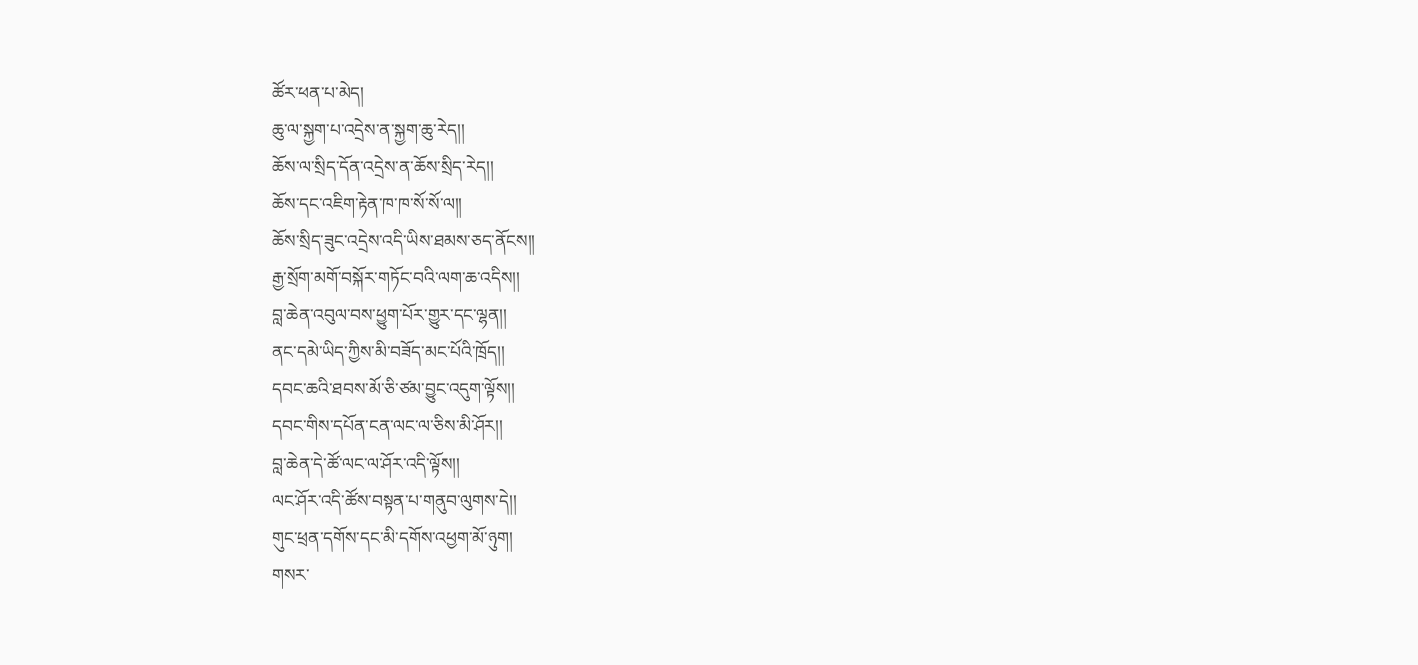ཚོར་ཕན་པ་མེད།
ཆུ་ལ་སྐྱག་པ་འདྲེས་ན་སྐྱག་ཆུ་རེད།།
ཆོས་ལ་སྲིད་དོན་འདྲེས་ན་ཆོས་སྲིད་རེད།།
ཆོས་དང་འཇིག་རྟེན་ཁ་ཁ་སོ་སོ་ལ།།
ཆོས་སྲིད་ཟུང་འདྲེས་འདི་ཡིས་ཐམས་ཅད་ནོངས།།
རྒྱ་སྲོག་མགོ་བསྐོར་གཏོང་བའི་ལག་ཆ་འདིས།།
བླ་ཆེན་འབུལ་བས་ཕྱུག་པོར་གྱུར་དང་ལྷན།།
ནང་དམེ་ཡིད་ཀྱིས་མི་བཟོད་མང་པོའི་ཁྲོད།།
དབང་ཆའི་ཐབས་མོ་ཅི་ཙམ་བྱུང་འདུག་ལྟོས།།
དབང་གིས་དཔོན་ངན་ལང་ལ་ཅིས་མི་ཤོར།།
བླ་ཆེན་དེ་ཚོ་ལང་ལ་ཤོར་འདི་ལྟོས།།
ལང་ཤོར་འདི་ཚོས་བསྟན་པ་གནུབ་ལུགས་དེ།།
གུང་ཕྲན་དགོས་དང་མི་དགོས་འཕྱག་མོ་ཉུག།
གསར་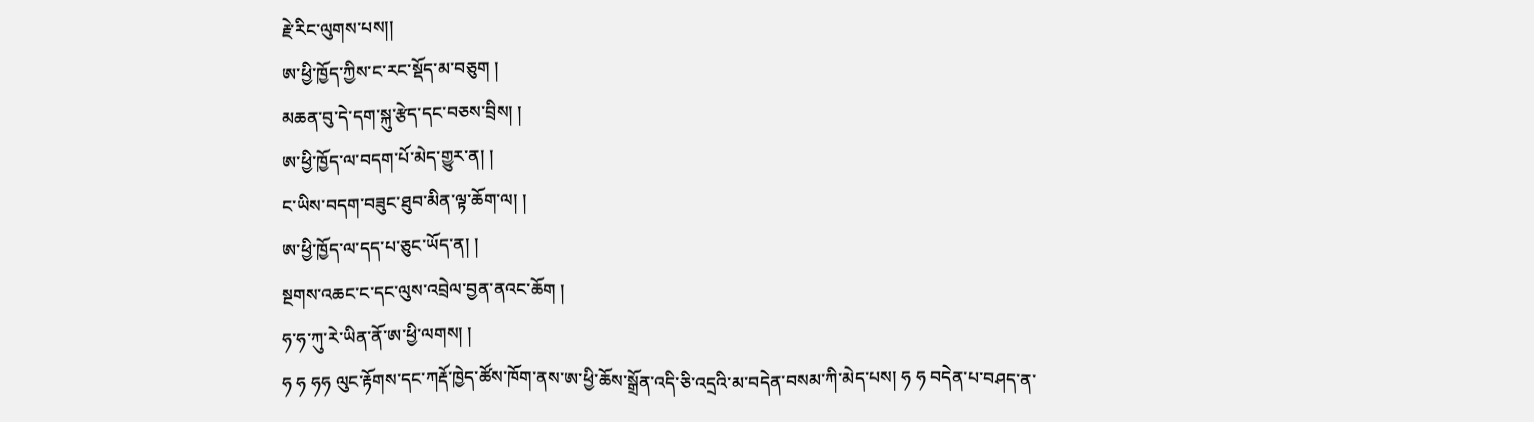རྗེ་རིང་ལུགས་པས།།
ཨ་ཕྱི་ཁྱོད་ཀྱིས་ང་རང་སྡོད་མ་བཅུག །
མཆན་བུ་དེ་དག་སྐུ་རྩེད་དང་བཅས་བྲིས། །
ཨ་ཕྱི་ཁྱོད་ལ་བདག་པོ་མེད་གྱུར་ན། །
ང་ཡིས་བདག་བཟུང་ཐུབ་མིན་ལྟ་ཆོག་ལ། །
ཨ་ཕྱི་ཁྱོད་ལ་དད་པ་ཅུང་ཡོད་ན། །
སྔགས་འཆང་ང་དང་ལུས་འབྲེལ་བྱན་ནའང་ཆོག །
ཧ་ཧ་ཀུ་རེ་ཡིན་ནོ་ཨ་ཕྱི་ལགས། །
ཧ ཧ ཧཧ ལུང་རྟོགས་དང་ཀརྡོ་ཁྱེད་ཚོས་ཁོག་ནས་ཨ་ཕྱི་ཆོས་སྒྲོན་འདི་ཅི་འདྲའི་མ་བདེན་བསམ་ཀི་མེད་པས། ཧ ཧ བདེན་པ་བཤད་ན་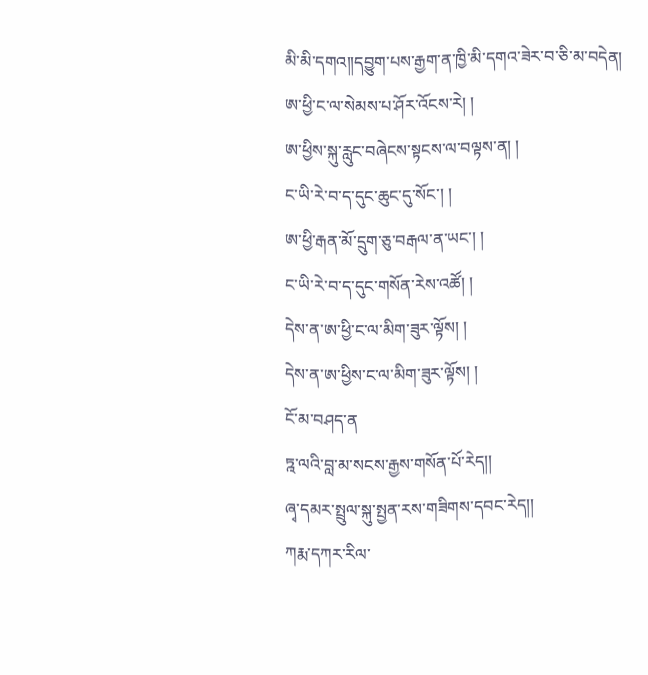མི་མི་དགའ།།དབྱུག་པས་རྒྱག་ན་ཁྱི་མི་དགའ་ཟེར་བ་ཅི་མ་བདེན།
ཨ་ཕྱི་ང་ལ་སེམས་པ་ཤོར་འོངས་རེ། །
ཨ་ཕྱིས་སྐུ་རླུང་བཞེངས་སྟངས་ལ་བལྟས་ན། །
ང་ཡི་རེ་བ་ད་དུང་ཆུང་དུ་སོང་། །
ཨ་ཕྱི་རྒན་མོ་དྲུག་ཅུ་བརྒལ་ན་ཡང་། །
ང་ཡི་རེ་བ་ད་དུང་གསོན་རེས་འཚོ། །
དེས་ན་ཨ་ཕྱི་ང་ལ་མིག་ཟུར་ལྟོས། །
དེས་ན་ཨ་ཕྱིས་ང་ལ་མིག་ཟུར་ལྟོས། །
ངོ་མ་བཤད་ན
ཏྰ་ལའི་བླ་མ་སངས་རྒྱས་གསོན་པོ་རེད།།
ཞྭ་དམར་སྤྲུལ་སྐུ་སྤྱན་རས་གཟིགས་དབང་རེད།།
ཀརྨ་དཀར་རིལ་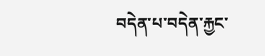བདེན་པ་བདེན་རྐྱང་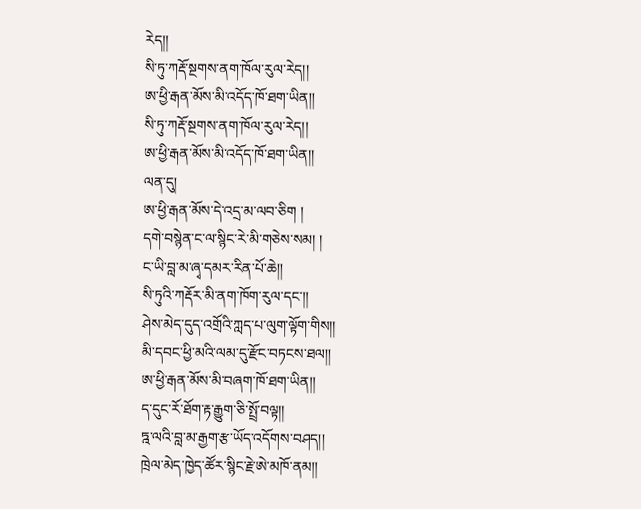རེད།།
སི་ཏུ་ཀརྡོ་སྔགས་ནག་ཁོལ་རུལ་རེད།།
ཨ་ཕྱི་རྒན་མོས་མི་འདོད་ཁོ་ཐག་ཡིན།།
སི་ཏུ་ཀརྡོ་སྔགས་ནག་ཁོལ་རུལ་རེད།།
ཨ་ཕྱི་རྒན་མོས་མི་འདོད་ཁོ་ཐག་ཡིན།།
ལན་དུ།
ཨ་ཕྱི་རྒན་མོས་དེ་འདྲ་མ་ལབ་ཅིག །
དགེ་བསྙེན་ང་ལ་སྙིང་རེ་མི་གཅེས་སམ། །
ང་ཡི་བླ་མ་ཞྭ་དམར་རིན་པོ་ཆེ།།
སི་ཏུའི་ཀརྡོར་མི་ནག་ཁོག་རུལ་དང་།།
ཤེས་མེད་དུད་འགྲོའི་ཀླད་པ་ལུག་ལྟོག་གིས།།
མི་དབང་ཕྱི་མའི་ལམ་དུ་རྫོང་བཏངས་ཐལ།།
ཨ་ཕྱི་རྒན་མོས་མི་བཞག་ཁོ་ཐག་ཡིན།།
ད་དུང་རོ་ཐོག་རྟ་རྒྱུག་ཅི་སྤྲོ་བལྟ།།
ཏྰ་ལའི་བླ་མ་རྒྱག་རྩ་ཡོད་འདོགས་བཤད།།
ཁྲེལ་མེད་ཁྱེད་ཚོར་སྙིང་རྗེ་ཨེ་མཁོ་ནམ།།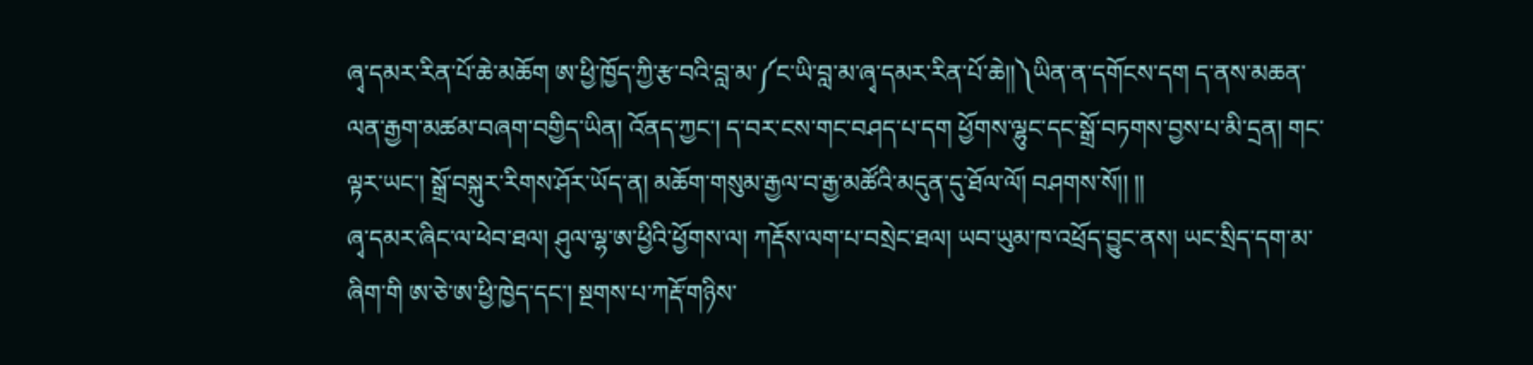ཞྭ་དམར་རིན་པོ་ཆེ་མཆོག ཨ་ཕྱི་ཁྱོད་ཀྱི་རྩ་བའི་བླ་མ་༼ང་ཡི་བླ་མ་ཞྭ་དམར་རིན་པོ་ཆེ།།༽ཡིན་ན་དགོངས་དག ད་ནས་མཆན་ལན་རྒྱག་མཚམ་བཞག་བགྱིད་ཡིན། འོནད་ཀྱང་། ད་བར་ངས་གང་བཤད་པ་དག ཕྱོགས་ལྷུང་དང་སྒྲོ་བཏགས་བྱས་པ་མི་དྲན། གང་ལྟར་ཡང་། སྒྲོ་བསྐུར་རིགས་ཤོར་ཡོད་ན། མཆོག་གསུམ་རྒྱལ་བ་རྒྱ་མཚོའི་མདུན་དུ་ཐོལ་ལོ། བཤགས་སོ།། །།
ཞྭ་དམར་ཞིང་ལ་ཕེབ་ཐལ། ཤུལ་ལྷ་ཨ་ཕྱིའི་ཕྱོགས་ལ། ཀརྡོས་ལག་པ་བསྲེང་ཐལ། ཡབ་ཡུམ་ཁ་འཕྲོད་བྱུང་ནས། ཡང་སྲིད་དག་མ་ཞིག་གི ཨ་ཅེ་ཨ་ཕྱི་ཁྱེད་དང་། སྔགས་པ་ཀརྡོ་གཉིས་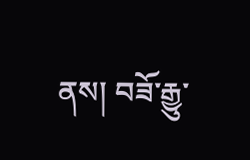ནས། བཟོ་རྒྱུ་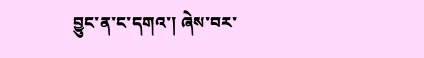བྱུང་ན་ང་དགའ་། ཞེས་བར་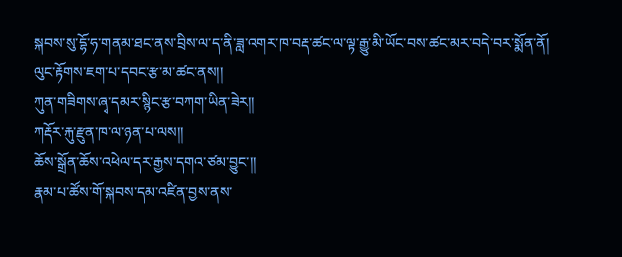སྐབས་སུ་དྷོ་ཧ་གནམ་ཐང་ནས་བྲིས་ལ་ད་ནི་ཟླ་འགར་ཁ་བརྡ་ཚང་ལ་ལྟ་རྒྱུ་མི་ཡོང་བས་ཚང་མར་བདེ་བར་སྨོན་ནོ།
ལུང་རྟོགས་ཇག་པ་དབང་རྩ་མ་ཚང་ནས།།
ཀུན་གཟིགས་ཞྭ་དམར་སྙིང་རྩ་བཀག་ཡིན་ཟེར།།
ཀརྡོར་རྐུ་རྫུན་ཁ་ལ་ཉན་པ་ལས།།
ཆོས་སྒྲོན་ཆོས་འཕེལ་དར་རྒྱས་དགའ་ཙམ་བྱུང་།།
རྣམ་པ་ཚོས་གོ་སྐབས་དམ་འཛིན་བྱས་ནས་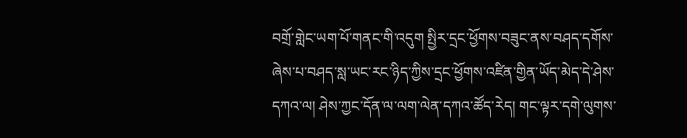བགྲོ་གླེང་ཡག་པོ་གནང་གི་འདུག སྤྱིར་དྲང་ཕྱོགས་བཟུང་ནས་བཤད་དགོས་ཞེས་པ་བཤད་སླ་ཡང་རང་ཉིད་ཀྱིས་དྲང་ཕྱོགས་འཛིན་གྱིན་ཡོད་མེད་དེ་ཤེས་དཀའ་ལ། ཤེས་ཀྱང་དོན་ལ་ལག་ལེན་དཀའ་ཚོད་རེད། གང་ལྟར་དགེ་ལུགས་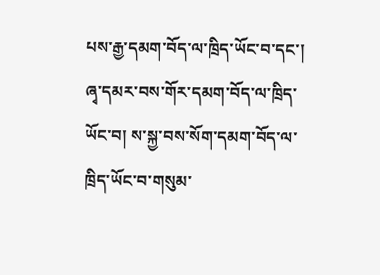པས་རྒྱ་དམག་བོད་ལ་ཁྲིད་ཡོང་བ་དང་། ཞྭ་དམར་བས་གོར་དམག་བོད་ལ་ཁྲིད་ཡོང་བ། ས་སྐྱ་བས་སོག་དམག་བོད་ལ་ཁྲིད་ཡོང་བ་གསུམ་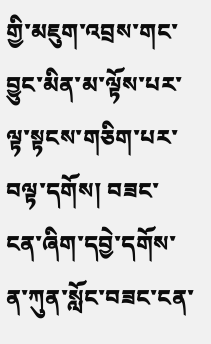གྱི་མཇུག་འབྲས་གང་བྱུང་མིན་མ་ལྟོས་པར་ལྟ་སྟངས་གཅིག་པར་བལྟ་དགོས། བཟང་ངན་ཞིག་དབྱེ་དགོས་ན་ཀུན་སློང་བཟང་ངན་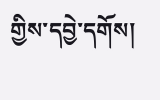གྱིས་དབྱེ་དགོས།